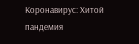Коронавирус: Хитой пандемия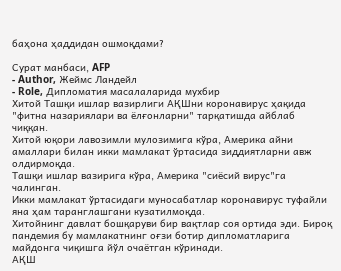баҳона ҳаддидан ошмоқдами?

Сурат манбаси, AFP
- Author, Жеймс Ландейл
- Role, Дипломатия масалаларида мухбир
Хитой Ташқи ишлар вазирлиги АҚШни коронавирус ҳақида "фитна назариялари ва ёлғонларни" тарқатишда айблаб чиққан.
Хитой юқори лавозимли мулозимига кўра, Америка айни амаллари билан икки мамлакат ўртасида зиддиятларни авж олдирмоқда.
Ташқи ишлар вазирига кўра, Америка "сиёсий вирус"га чалинган.
Икки мамлакат ўртасидаги муносабатлар коронавирус туфайли яна ҳам таранглашгани кузатилмоқда.
Хитойнинг давлат бошқаруви бир вақтлар соя ортида эди. Бироқ пандемия бу мамлакатнинг оғзи ботир дипломатларига майдонга чиқишга йўл очаётган кўринади.
АҚШ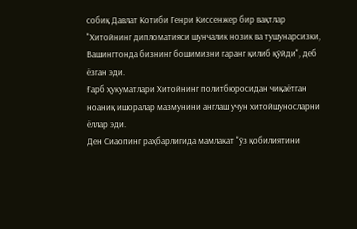собиқ Давлат Котиби Генри Киссенжер бир вақтлар "Хитойнинг дипломатияси шунчалик нозик ва тушунарсизки, Вашингтонда бизнинг бошимизни гаранг қилиб қўйди", деб ёзган эди.
Ғарб ҳукуматлари Хитойнинг политбюросидан чиқаётган ноаниқ ишоралар мазмунини англаш учун хитойшуносларни ёллар эди.
Ден Сиаопинг раҳбарлигида мамлакат "ўз қобилиятини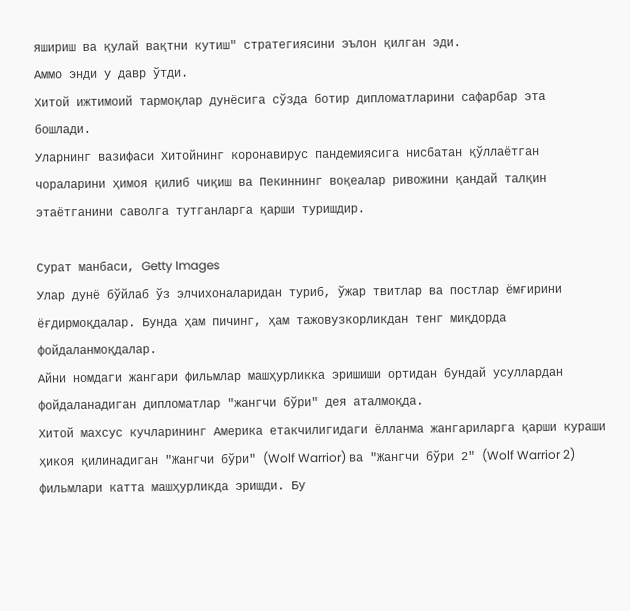яшириш ва қулай вақтни кутиш" стратегиясини эълон қилган эди.
Аммо энди у давр ўтди.
Хитой ижтимоий тармоқлар дунёсига сўзда ботир дипломатларини сафарбар эта бошлади.
Уларнинг вазифаси Хитойнинг коронавирус пандемиясига нисбатан қўллаётган чораларини ҳимоя қилиб чиқиш ва Пекиннинг воқеалар ривожини қандай талқин этаётганини саволга тутганларга қарши туришдир.

Сурат манбаси, Getty Images
Улар дунё бўйлаб ўз элчихоналаридан туриб, ўжар твитлар ва постлар ёмғирини ёғдирмоқдалар. Бунда ҳам пичинг, ҳам тажовузкорликдан тенг миқдорда фойдаланмоқдалар.
Айни номдаги жангари фильмлар машҳурликка эришиши ортидан бундай усуллардан фойдаланадиган дипломатлар "жангчи бўри" дея аталмоқда.
Хитой махсус кучларининг Америка етакчилигидаги ёлланма жангариларга қарши кураши ҳикоя қилинадиган "Жангчи бўри" (Wolf Warrior) ва "Жангчи бўри 2" (Wolf Warrior 2) фильмлари катта машҳурликда эришди. Бу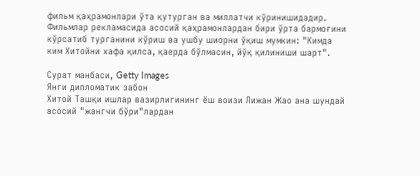фильм қаҳрамонлари ўта қутурган ва миллатчи кўринишидадир.
Фильмлар рекламасида асосий қаҳрамонлардан бири ўрта бармоғини кўрсатиб турганини кўриш ва ушбу шиорни ўқиш мумкин: "Кимда ким Хитойни хафа қилса, қаерда бўлмасин, йўқ қилиниши шарт".

Сурат манбаси, Getty Images
Янги дипломатик забон
Хитой Ташқи ишлар вазирлигининг ёш воизи Лижан Жао ана шундай асосий "жангчи бўри"лардан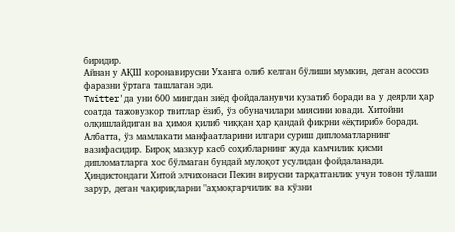биридир.
Айнан у АҚШ коронавирусни Уханга олиб келган бўлиши мумкин, деган асоссиз фаразни ўртага ташлаган эди.
Twitter'да уни 600 мингдан зиёд фойдаланувчи кузатиб боради ва у деярли ҳар соатда тажовузкор твитлар ёзиб, ўз обуначилари миясини ювади. Хитойни олқишлайдиган ва ҳимоя қилиб чиққан ҳар қандай фикрни «ёқтириб» боради.
Албатта, ўз мамлакати манфаатларини илгари суриш дипломатларнинг вазифасидир. Бироқ мазкур касб соҳибларнинг жуда камчилик қисми дипломатларга хос бўлмаган бундай мулоқот усулидан фойдаланади.
Ҳиндистондаги Хитой элчихонаси Пекин вирусни тарқатганлик учун товон тўлаши зарур, деган чақириқларни "аҳмоқгарчилик ва кўзни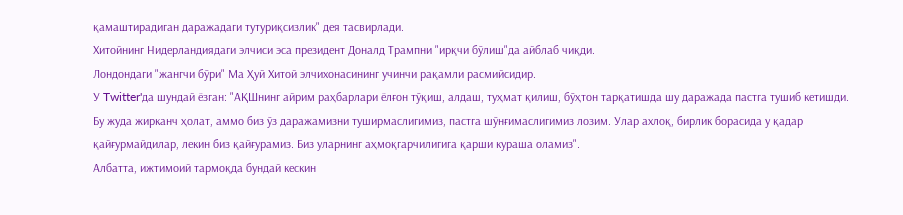қамаштирадиган даражадаги тутуриқсизлик" дея тасвирлади.
Хитойнинг Нидерландиядаги элчиси эса президент Доналд Трампни "ирқчи бўлиш"да айблаб чиқди.
Лондондаги "жангчи бўри" Ма Ҳуй Хитой элчихонасининг учинчи рақамли расмийсидир.
У Twitter'да шундай ёзган: "АҚШнинг айрим раҳбарлари ёлғон тўқиш, алдаш, туҳмат қилиш, бўҳтон тарқатишда шу даражада пастга тушиб кетишди. Бу жуда жирканч ҳолат, аммо биз ўз даражамизни туширмаслигимиз, пастга шўнғимаслигимиз лозим. Улар ахлоқ, бирлик борасида у қадар қайғурмайдилар, лекин биз қайғурамиз. Биз уларнинг аҳмоқгарчилигига қарши кураша оламиз".
Албатта, ижтимоий тармоқда бундай кескин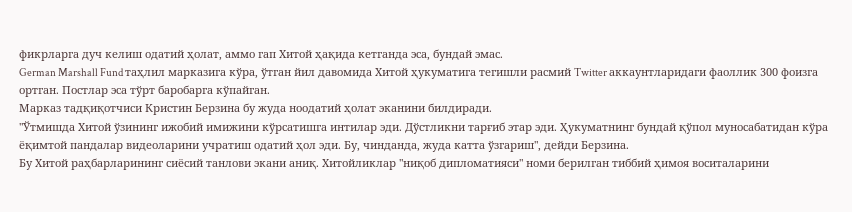фикрларга дуч келиш одатий ҳолат, аммо гап Хитой ҳақида кетганда эса, бундай эмас.
German Marshall Fund таҳлил марказига кўра, ўтган йил давомида Хитой ҳукуматига тегишли расмий Twitter аккаунтларидаги фаоллик 300 фоизга ортган. Постлар эса тўрт баробарга кўпайган.
Марказ тадқиқотчиси Кристин Берзина бу жуда ноодатий ҳолат эканини билдиради.
"Ўтмишда Хитой ўзининг ижобий имижини кўрсатишга интилар эди. Дўстликни тарғиб этар эди. Ҳукуматнинг бундай қўпол муносабатидан кўра ёқимтой пандалар видеоларини учратиш одатий ҳол эди. Бу, чинданда, жуда катта ўзгариш", дейди Берзина.
Бу Хитой раҳбарларининг сиёсий танлови экани аниқ. Хитойликлар "ниқоб дипломатияси" номи берилган тиббий ҳимоя воситаларини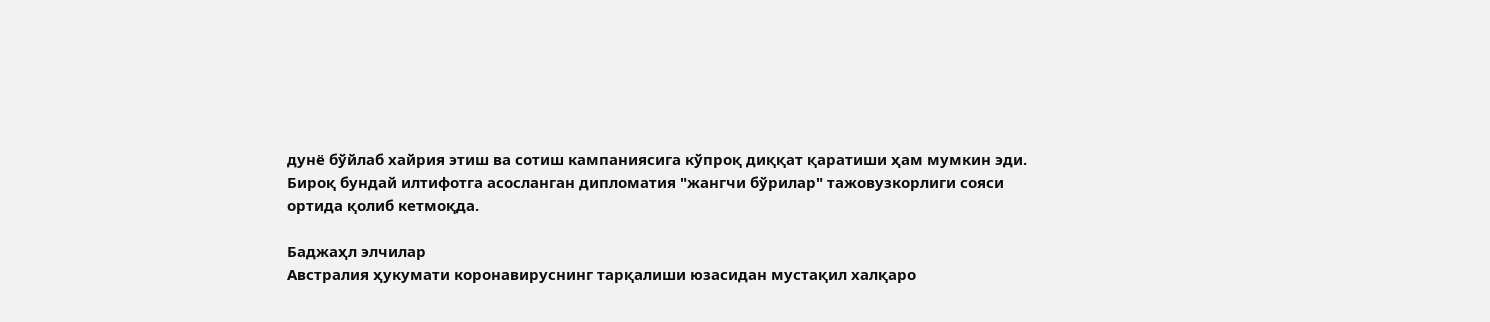дунё бўйлаб хайрия этиш ва сотиш кампаниясига кўпроқ диққат қаратиши ҳам мумкин эди.
Бироқ бундай илтифотга асосланган дипломатия "жангчи бўрилар" тажовузкорлиги сояси ортида қолиб кетмоқда.

Баджаҳл элчилар
Австралия ҳукумати коронавируснинг тарқалиши юзасидан мустақил халқаро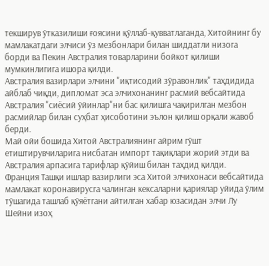текширув ўтказилиши ғоясини қўллаб-қувватлаганда, Хитойнинг бу мамлакатдаги элчиси ўз мезбонлари билан шиддатли низога борди ва Пекин Австралия товарларини бойкот қилиши мумкинлигига ишора қилди.
Австралия вазирлари элчини "иқтисодий зўравонлик" таҳдидида айблаб чиқди, дипломат эса элчихонанинг расмий вебсайтида Австралия "сиёсий ўйинлар"ни бас қилишга чақирилган мезбон расмийлар билан суҳбат ҳисоботини эълон қилиш орқали жавоб берди.
Май ойи бошида Хитой Австралиянинг айрим гўшт етиштирувчиларига нисбатан импорт тақиқлари жорий этди ва Австралия арпасига тарифлар қўйиш билан таҳдид қилди.
Франция Ташқи ишлар вазирлиги эса Хитой элчихонаси вебсайтида мамлакат коронавирусга чалинган кексаларни қариялар уйида ўлим тўшагида ташлаб қўяётгани айтилган хабар юзасидан элчи Лу Шейни изоҳ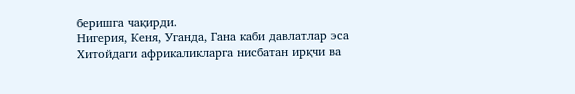беришга чақирди.
Нигерия, Кеня, Уганда, Гана каби давлатлар эса Хитойдаги африкаликларга нисбатан ирқчи ва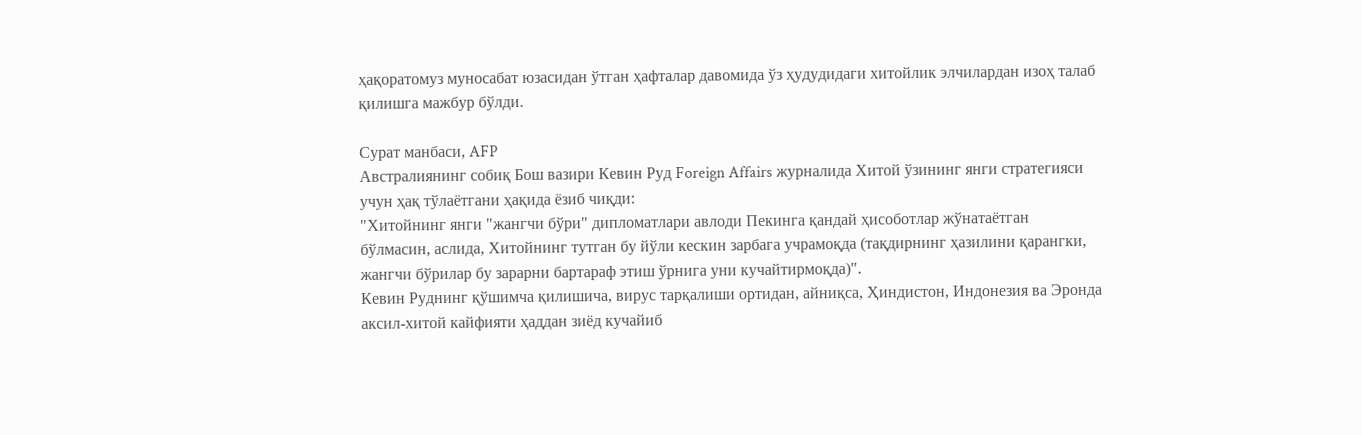ҳақоратомуз муносабат юзасидан ўтган ҳафталар давомида ўз ҳудудидаги хитойлик элчилардан изоҳ талаб қилишга мажбур бўлди.

Сурат манбаси, AFP
Австралиянинг собиқ Бош вазири Кевин Руд Foreign Affairs журналида Хитой ўзининг янги стратегияси учун ҳақ тўлаётгани ҳақида ёзиб чиқди:
"Хитойнинг янги "жангчи бўри" дипломатлари авлоди Пекинга қандай ҳисоботлар жўнатаётган бўлмасин, аслида, Хитойнинг тутган бу йўли кескин зарбага учрамоқда (тақдирнинг ҳазилини қарангки, жангчи бўрилар бу зарарни бартараф этиш ўрнига уни кучайтирмоқда)".
Кевин Руднинг қўшимча қилишича, вирус тарқалиши ортидан, айниқса, Ҳиндистон, Индонезия ва Эронда аксил-хитой кайфияти ҳаддан зиёд кучайиб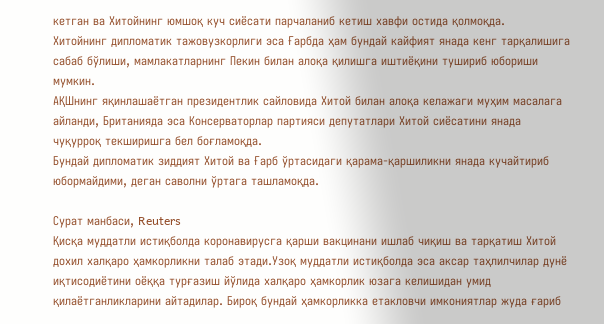кетган ва Хитойнинг юмшоқ куч сиёсати парчаланиб кетиш хавфи остида қолмоқда.
Хитойнинг дипломатик тажовузкорлиги эса Ғарбда ҳам бундай кайфият янада кенг тарқалишига сабаб бўлиши, мамлакатларнинг Пекин билан алоқа қилишга иштиёқини тушириб юбориши мумкин.
АҚШнинг яқинлашаётган президентлик сайловида Хитой билан алоқа келажаги муҳим масалага айланди, Британияда эса Консерваторлар партияси депутатлари Хитой сиёсатини янада чуқурроқ текширишга бел боғламоқда.
Бундай дипломатик зиддият Хитой ва Ғарб ўртасидаги қарама-қаршиликни янада кучайтириб юбормайдими, деган саволни ўртага ташламоқда.

Сурат манбаси, Reuters
Қисқа муддатли истиқболда коронавирусга қарши вакцинани ишлаб чиқиш ва тарқатиш Хитой дохил халқаро ҳамкорликни талаб этади.Узоқ муддатли истиқболда эса аксар таҳлилчилар дунё иқтисодиётини оёққа турғазиш йўлида халқаро ҳамкорлик юзага келишидан умид қилаётганликларини айтадилар. Бироқ бундай ҳамкорликка етакловчи имкониятлар жуда ғариб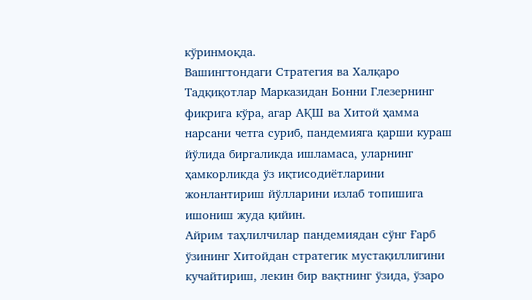кўринмоқда.
Вашингтондаги Стратегия ва Халқаро Тадқиқотлар Марказидан Бонни Глезернинг фикрига кўра, агар АҚШ ва Хитой ҳамма нарсани четга суриб, пандемияга қарши кураш йўлида биргаликда ишламаса, уларнинг ҳамкорликда ўз иқтисодиётларини жонлантириш йўлларини излаб топишига ишониш жуда қийин.
Айрим таҳлилчилар пандемиядан сўнг Ғарб ўзининг Хитойдан стратегик мустақиллигини кучайтириш, лекин бир вақтнинг ўзида, ўзаро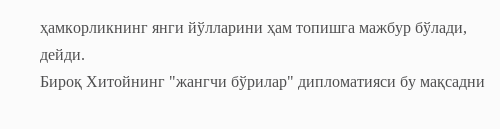ҳамкорликнинг янги йўлларини ҳам топишга мажбур бўлади, дейди.
Бироқ Хитойнинг "жангчи бўрилар" дипломатияси бу мақсадни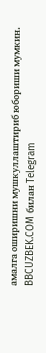амалга оширишни мушкуллаштириб юбориши мумкин.
BBCUZBEK.COM билан Telegram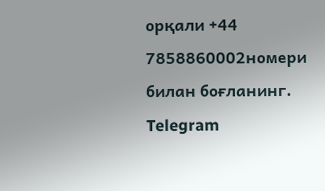орқали +44 7858860002номери билан боғланинг.
Telegram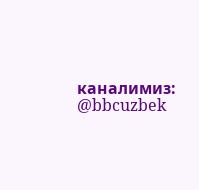каналимиз: @bbcuzbek